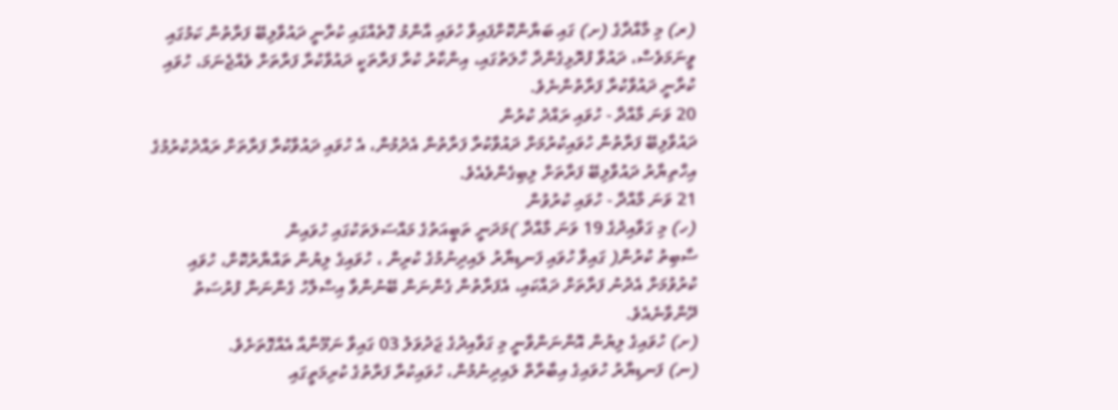(ރ) މި މާއްދާގެ (ށ) ގައި ބަޔާންކޮށްފައިވާ ހުވައި އާންމު ގޮތެއްގައި ކުރާނީ ދައުވާލިބޭ ފަރާތުން ކަމުގައި ވީނަމަވެސް، ދައުވާ ފުރޮޅިގެންދާ ހާލަތުގައި، އިންކާރު ކުރާ ފަރާތަކީ ދައުވާކުރާ ފަރާތަށް ވެއްޖެނަމަ، ހުވައި ކުރާނީ ދައުވާކުރާ ފަރާތުންނެވެ.
20 ވަނަ މާއްދާ - ހުވައި ރައްދު ކުރުން
ދައުވާލިބޭ ފަރާތުން ހުވައިކުރުމަށް ދައުވާކުރާ ފަރާތުން އެދުމުން، އެ ހުވައި ދައުވާކުރާ ފަރާތަށް ރައްދުކުރުމުގެ އިހްތިޔާރު ދައުވާލިބޭ ފަރާތަށް ލިބިގެންވެއެވެ.
21 ވަނަ މާއްދާ - ހުވައި ކުރުވުން
(ހ) މި ގަވާއިދުގެ 19 ވަނަ މާއްދާ )މަދަނީ ތަބީއަތުގެ މައްސަލަތަކުގައި ހުވައިން
ސާބިތު ކުރުން( ގައިވާ ހުވައި ފަނޑިޔާރު ލައިދިނުމުގެ ކުރިން ، ހުވައިގެ ލިޔުން ތައްޔާރުކޮށް، ހުވައި ކުރުވުމަށް އެދުނު ފަރާތަށް ދައްކައި، އެފަރާތުން ގެންނަން ބޭނުންވާ އިސްލާހު ގެންނަން ފުރުސަތު ދޭންވާނެއެވެ.
(ށ) ހުވައިގެ ލިޔުން އޮންނަންވާނީ މި ގަވާއިދުގެ ޖަދުވަލު 03 ގައިވާ ނަމޫނާއާ އެއްގޮތަށެވެ.
(ނ) ފަނޑިޔާރު ހުވައިގެ އިބާރާތް ލައިދިނުމުން، ހުވައިކުރާ ފަރާތުގެ ކުރިމަތީގައި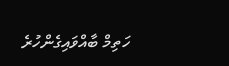ހަތިމް ބާއްވައިގެންހުރެ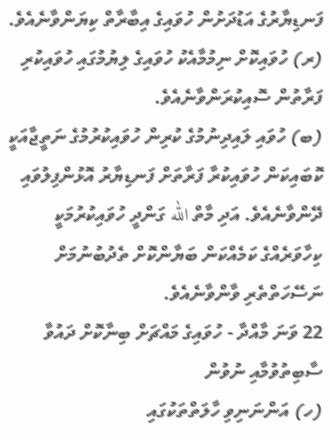ފަނޑިޔާރުގެ އަޑުދަށުން ހުވައިގެ އިބާރާތް ކިޔަންވާނެއެވެ.
(ރ) ހުވައިކޮށް ނިމުމާއެކު ހުވައިގެ ލިޔުމުގައި ހުވައިކުރި ފަރާތުން ސޮއިކުރަންވާނެއެވެ.
(ބ) ހުވައި ލައިދިނުމުގެ ކުރިން ހުވައިކުރުމުގެ ނަތީޖާއަކީ ކޮބައިކަން ހުވައިކުރާ ފަރާތަށް ފަނޑިޔާރު އޮޅުންފިލުވައި ދޭންވާނެއެވެ. އަދި މާތް الله ގަންދީ ހުވައިކުރުމަކީ ކިހާވަރެއްގެ ކަމެއްކަން ބަޔާންކޮށް ތެދުބުނުމަށް ނަސޭހަތްތެރި ވާންވާނެއެވެ.
22 ވަނަ މާއްދާ - ހުވައިގެ މައްޗަށް ބިނާކޮށް ދައުވާ ސާބިތުވުމާއި ނުވުން
(ހ) އަންނަނިވި ހާލަތްތަކުގައި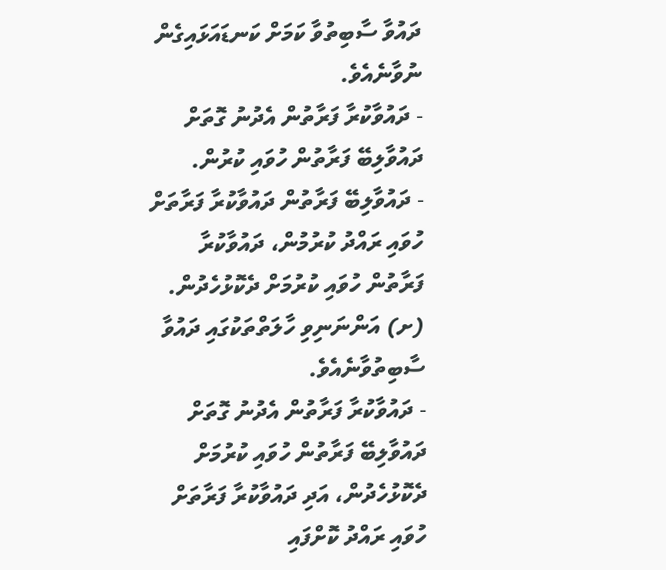ދައުވާ ސާބިތުވާ ކަމަށް ކަނޑައަޅައިގެން ނުވާނެއެވެ.
- ދައުވާކުރާ ފަރާތުން އެދުނު ގޮތަށް ދައުވާލިބޭ ފަރާތުން ހުވައި ކުރުން.
- ދައުވާލިބޭ ފަރާތުން ދައުވާކުރާ ފަރާތަށް ހުވައި ރައްދު ކުރުމުން، ދައުވާކުރާ ފަރާތުން ހުވައި ކުރުމަށް ދެކޮޅުހެދުން.
(ށ) އަންނަނިވި ހާލަތްތަކުގައި ދައުވާ ސާބިތުވާނެއެވެ.
- ދައުވާކުރާ ފަރާތުން އެދުނު ގޮތަށް ދައުވާލިބޭ ފަރާތުން ހުވައި ކުރުމަށް ދެކޮޅުހެދުން، އަދި ދައުވާކުރާ ފަރާތަށް ހުވައި ރައްދު ކޮށްފައި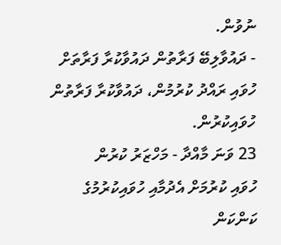ނުވުން.
- ދައުވާލިބޭ ފަރާތުން ދައުވާކުރާ ފަރާތަށް ހުވައި ރައްދު ކުރުމުން، ދައުވާކުރާ ފަރާތުން ހުވައިކުރުން.
23 ވަނަ މާއްދާ - މަހްޒަރު ކުރުން
ހުވައި ކުރުމަށް އެދުމާއި ހުވައިކުރުމުގެ ކަންކަން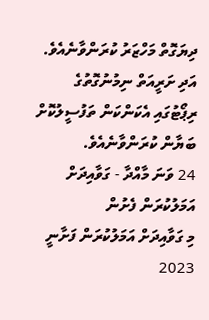ދިޔަގޮތް މަހްޒަރު ކުރަންވާނެއެވެ. އަދި ށަރީއަތް ނިމުނުގޮތުގެ ރިޕޯޓުގައި އެކަންކަން ތަފުސީލުކޮށް ބަޔާން ކުރަންވާނެއެވެ.
24 ވަނަ މާއްދާ - ގަވާއިދަށް އަމަލުކުރަން ފެށުން
މި ގަވާއިދަށް އަމަލުކުރަން ފަށާނީ 2023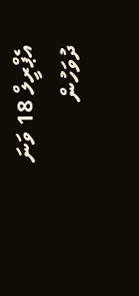އެޕްރީލް 18 ވަނަ ދުވަހުން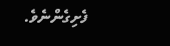ފެށިގެންނެވެ.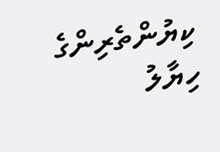ކިޔުންތެރިންގެ ހިޔާލު